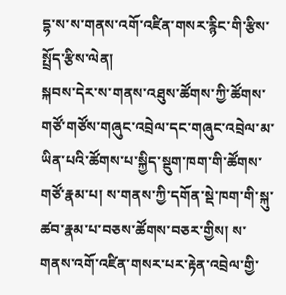དྷ་ས་ས་གནས་འགོ་འཛིན་གསར་རྙིང་གི་རྩིས་སྤྲོད་རྩིས་ལེན།
སྐབས་དེར་ས་གནས་འཐུས་ཚོགས་ཀྱི་ཚོགས་གཙོ་གཙོས་གཞུང་འབྲེལ་དང་གཞུང་འབྲེལ་མ་ཡིན་པའི་ཚོགས་པ་སྐྱིད་སྡུག་ཁག་གི་ཚོགས་གཙོ་རྣམ་པ། ས་གནས་ཀྱི་དགོན་སྡེ་ཁག་གི་སྐུ་ཚབ་རྣམ་པ་བཅས་ཚོགས་བཅར་གྱིས། ས་གནས་འགོ་འཛིན་གསར་པར་རྟེན་འབྲེལ་གྱི་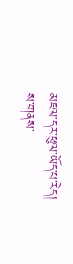མཇལ་དར་ཕུལ་ཡོད་པ་རེད།
ས་གནས་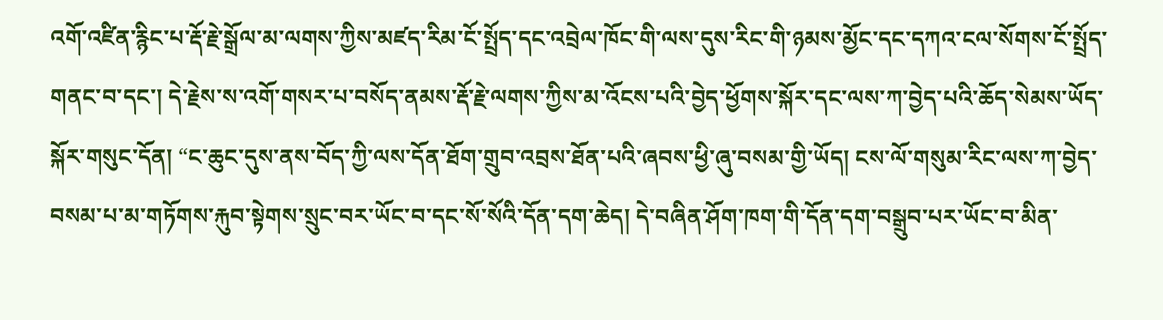འགོ་འཛིན་རྙིང་པ་རྡོ་རྗེ་སྒྲོལ་མ་ལགས་ཀྱིས་མཛད་རིམ་ངོ་སྤྲོད་དང་འབྲེལ་ཁོང་གི་ལས་དུས་རིང་གི་ཉམས་མྱོང་དང་དཀའ་ངལ་སོགས་ངོ་སྤྲོད་གནང་བ་དང་། དེ་རྗེས་ས་འགོ་གསར་པ་བསོད་ནམས་རྡོ་རྗེ་ལགས་ཀྱིས་མ་འོངས་པའི་བྱེད་ཕྱོགས་སྐོར་དང་ལས་ཀ་བྱེད་པའི་ཆོད་སེམས་ཡོད་སྐོར་གསུང་དོན། “ང་ཆུང་དུས་ནས་བོད་ཀྱི་ལས་དོན་ཐོག་གྲུབ་འབྲས་ཐོན་པའི་ཞབས་ཕྱི་ཞུ་བསམ་གྱི་ཡོད། ངས་ལོ་གསུམ་རིང་ལས་ཀ་བྱེད་བསམ་པ་མ་གཏོགས་རྐུབ་སྟེགས་སྲུང་བར་ཡོང་བ་དང་སོ་སོའི་དོན་དག་ཆེད། དེ་བཞིན་ཤོག་ཁག་གི་དོན་དག་བསྒྲུབ་པར་ཡོང་བ་མིན་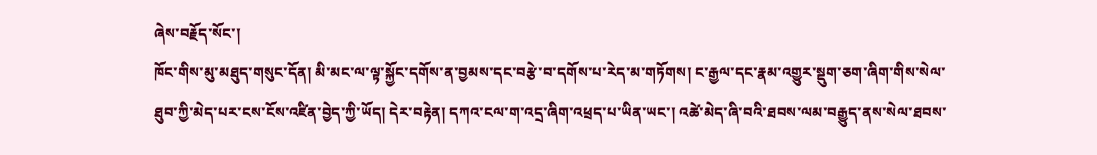ཞེས་བརྗོད་སོང་།
ཁོང་གིས་མུ་མཐུད་གསུང་དོན། མི་མང་ལ་ལྟ་སྐྱོང་དགོས་ན་བྱམས་དང་བརྩེ་བ་དགོས་པ་རེད་མ་གཏོགས། ང་རྒྱལ་དང་རྣམ་འགྱུར་སྡུག་ཅག་ཞིག་གིས་སེལ་ཐུབ་ཀྱི་མེད་པར་ངས་ངོས་འཛིན་བྱེད་ཀྱི་ཡོད། དེར་བརྟེན། དཀའ་ངལ་ག་འདྲ་ཞིག་འཕྲད་པ་ཡིན་ཡང་། འཚེ་མེད་ཞི་བའི་ཐབས་ལམ་བརྒྱུད་ནས་སེལ་ཐབས་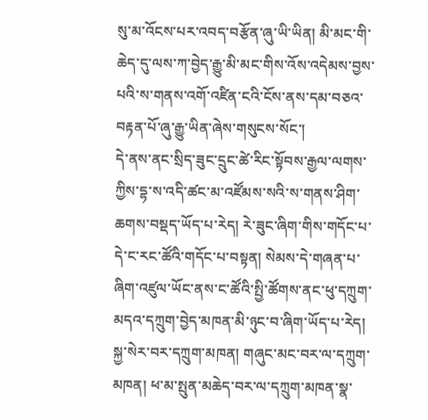སུ་མ་འོངས་པར་འབད་བརྩོན་ཞུ་ཡི་ཡིན། མི་མང་གི་ཆེད་དུ་ལས་ཀ་བྱེད་རྒྱུ་མི་མང་གིས་འོས་འདེམས་བྱས་པའི་ས་གནས་འགོ་འཛིན་ངའི་ངོས་ནས་དམ་བཅའ་བརྟན་པོ་ཞུ་རྒྱུ་ཡིན་ཞེས་གསུངས་སོང་།
དེ་ནས་ནང་སྲིད་ཟུང་དྲུང་ཚེ་རིང་སྟོབས་རྒྱལ་ལགས་ཀྱིས་དྷ་ས་འདི་ཚང་མ་འཛོམས་སའི་ས་གནས་ཤིག་ཆགས་བསྡད་ཡོད་པ་རེད། རེ་ཟུང་ཞིག་གིས་གདོང་པ་དེ་ང་རང་ཚོའི་གདོང་པ་བསྟན། སེམས་དེ་གཞན་པ་ཞིག་འཛུལ་ཡོང་ནས་ང་ཚོའི་སྤྱི་ཚོགས་ནང་ཕུ་དཀྲུག་མདའ་དཀྲུག་བྱེད་མཁན་མི་ཉུང་བ་ཞིག་ཡོད་པ་རེད། སྐྱ་སེར་བར་དཀྲུག་མཁན། གཞུང་མང་བར་ལ་དཀྲུག་མཁན། ཕ་མ་སྤུན་མཆེད་བར་ལ་དཀྲུག་མཁན་སྣ་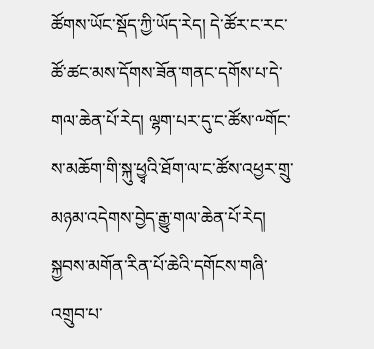ཚོགས་ཡོང་སྡོད་ཀྱི་ཡོད་རེད། དེ་ཚོར་ང་རང་ཚོ་ཚང་མས་དོགས་ཟོན་གནང་དགོས་པ་དེ་གལ་ཆེན་པོ་རེད། ལྷག་པར་དུ་ང་ཚོས་༸གོང་ས་མཆོག་གི་སྐུ་ཕྱྭའི་ཐོག་ལ་ང་ཚོས་འཕྱར་གྲུ་མཉམ་འདེགས་བྱེད་རྒྱུ་གལ་ཆེན་པོ་རེད། སྐྱབས་མགོན་རིན་པོ་ཆེའི་དགོངས་གཞི་འགྲུབ་པ་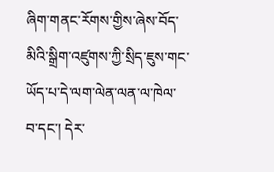ཞིག་གནང་རོགས་གྱིས་ཞེས་བོད་མིའི་སྒྲིག་འཛུགས་ཀྱི་སྲིད་ཇུས་གང་ཡོད་པ་དེ་ལག་ལེན་ལན་ལ་ཁེལ་བ་དང་། དེར་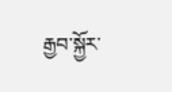རྒྱབ་སྐྱོར་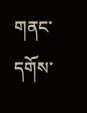གནང་དགོས་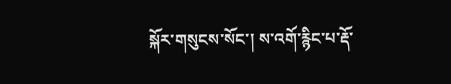སྐོར་གསུངས་སོང་། ས་འགོ་རྙིང་པ་རྡོ་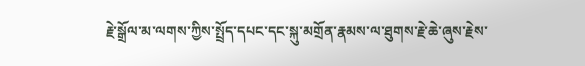རྗེ་སྒྲོལ་མ་ལགས་ཀྱིས་སྤྲོད་དཔང་དང་སྐུ་མགྲོན་རྣམས་ལ་ཐུགས་རྗེ་ཆེ་ཞུས་རྗེས་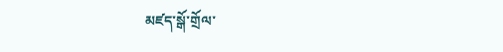མཛད་སྒོ་གྲོལ་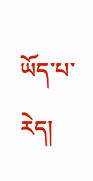ཡོད་པ་རེད།